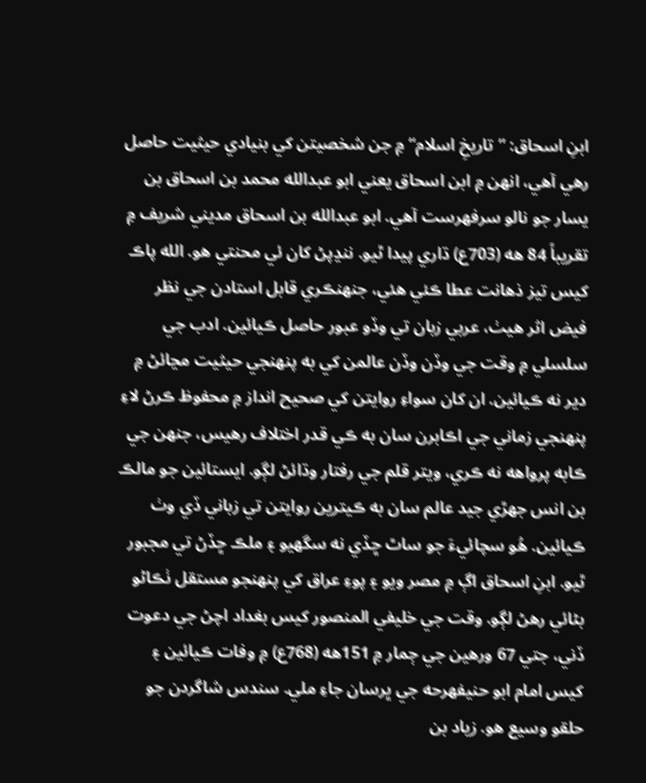ابنِ اسحاق: ”تاريخِ اسلام“ ۾ جن شخصيتن کي بنيادي حيثيت حاصل رهي آهي، انهن ۾ ابن اسحاق يعني ابو عبدالله محمد بن اسحاق بن يسار جو نالو سرفهرست آهي. ابو عبدالله بن اسحاق مديني شريف ۾ تقريباً 84 هه (703ع) ڌاري پيدا ٿيو. ننڍپڻ کان ئي محنتي هو. الله پاڪ کيس تيز ذهانت عطا ڪئي هئي، جنهنڪري قابل استادن جي نظر فيض اثر هيٺ، عربي زبان تي وڏو عبور حاصل ڪيائين. ادب جي سلسلي ۾ وقت جي وڏن وڏن عالمن کي به پنهنجي حيثيت مڃائڻ ۾ دير نه ڪيائين. ان کان سواءِ روايتن کي صحيح انداز ۾ محفوظ ڪرڻ لاءِ پنهنجي زماني جي اڪابرن سان به ڪي قدر اختلاف رهيس، جنهن جي ڪابه پرواهه نه ڪري، ويتر قلم جي رفتار وڌائڻ لڳو. ايستائين جو مالڪ بن انس جهڙي جيد عالم سان به ڪيترين روايتن تي زباني ڏي وٺ ڪيائين. هُو سچائيءَ جو ساٿ ڇڏي نه سگھيو ۽ ملڪ ڇڏڻ تي مجبور ٿيو. ابنِ اسحاق اڳ ۾ مصر ويو ۽ پوءِ عراق کي پنهنجو مستقل ٺڪاڻو بڻائي رهڻ لڳو. وقت جي خليفي المنصور کيس بغداد اچڻ جي دعوت ڏني، جتي 67 ورهين جي ڄمار ۾ 151هه (768ع) ۾ وفات ڪيائين ۽ کيس امام ابو حنيفهرحه جي ڀرسان جاءِ ملي. سندس شاگردن جو حلقو وسيع هو. زياد بن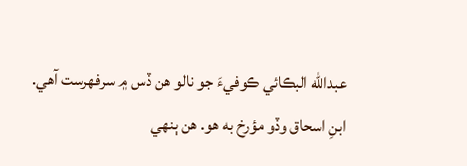عبدالله البڪائي ڪوفيءَ جو نالو هن ڏس ۾ سرفهرست آهي.
ابنِ اسحاق وڏو مؤرخ به هو. هن ٻنهي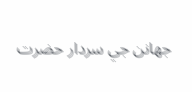جهانن جي سردار حضرت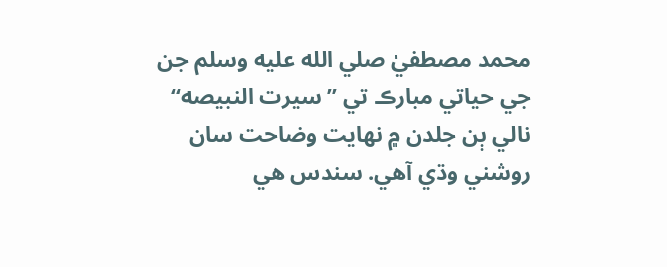محمد مصطفيٰ صلي الله عليه وسلم جن جي حياتي مبارڪ تي ”سيرت النبيصه“ نالي ٻن جلدن ۾ نهايت وضاحت سان روشني وڌي آهي. سندس هي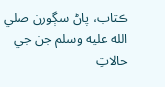ڪتاب، پاڻ سڳورن صلي الله عليه وسلم جن جي حالاتِ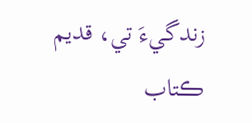زندگيءَ تي، قديم ڪتاب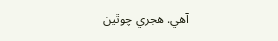آهي. هجري چوٿين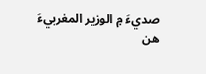صديءَ ۾ الوزير المغربيءَ هن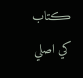ڪتاب کي اصلي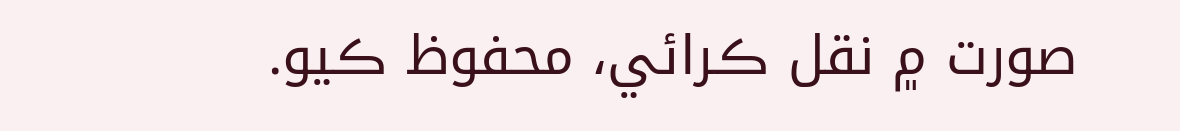صورت ۾ نقل ڪرائي، محفوظ ڪيو.